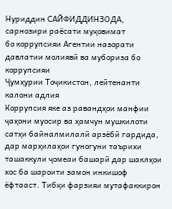Нуриддин САЙФИДДИНЗОДА,
сарнозири раёсати муқовимат
бо коррупсияи Агентии назорати
давлатии молиявӣ ва мубориза бо коррупсияи
Ҷумҳурии Тоҷикистон, лейтенанти калони адлия
Коррупсия яке аз равандҳои манфии ҷаҳони муосир ва ҳамчун мушкилоти сатҳи байналмилалӣ арзёбӣ гардида, дар марҳилаҳои гуногуни таърихи ташаккули ҷомеаи башарӣ дар шаклҳои хос ба шароити замон инкишоф ёфтааст. Тибқи фарзияи мутафаккирон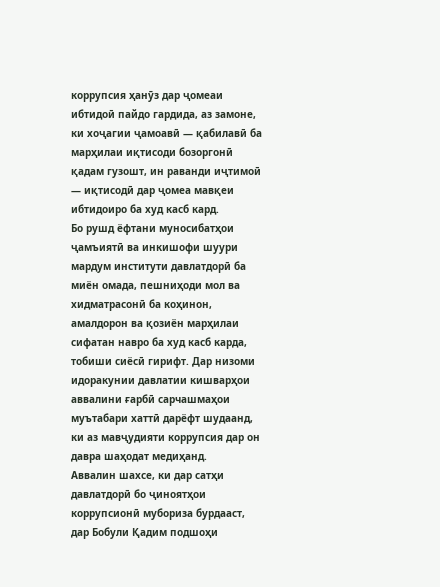коррупсия ҳанӯз дар ҷомеаи ибтидоӣ пайдо гардида, аз замоне, ки хоҷагии ҷамоавӣ — қабилавӣ ба марҳилаи иқтисоди бозоргонӣ қадам гузошт, ин раванди иҷтимоӣ — иқтисодӣ дар ҷомеа мавқеи ибтидоиро ба худ касб кард.
Бо рушд ёфтани муносибатҳои ҷамъиятӣ ва инкишофи шуури мардум институти давлатдорӣ ба миён омада, пешниҳоди мол ва хидматрасонӣ ба коҳинон, амалдорон ва қозиён марҳилаи сифатан навро ба худ касб карда, тобиши сиёсӣ гирифт. Дар низоми идоракунии давлатии кишварҳои аввалини ғарбӣ сарчашмаҳои муътабари хаттӣ дарёфт шудаанд, ки аз мавҷудияти коррупсия дар он давра шаҳодат медиҳанд.
Аввалин шахсе, ки дар сатҳи давлатдорӣ бо ҷиноятҳои коррупсионӣ мубориза бурдааст, дар Бобули Қадим подшоҳи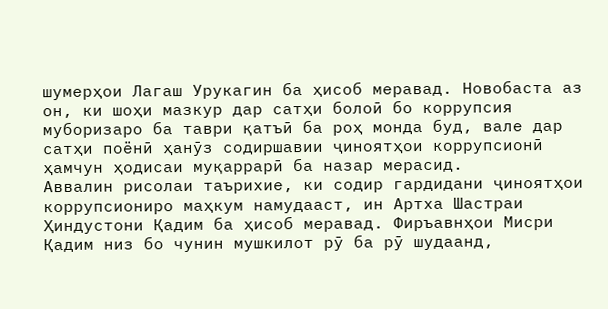шумерҳои Лагаш Урукагин ба ҳисоб меравад. Новобаста аз он, ки шоҳи мазкур дар сатҳи болоӣ бо коррупсия муборизаро ба таври қатъӣ ба роҳ монда буд, вале дар сатҳи поёнӣ ҳанӯз содиршавии ҷиноятҳои коррупсионӣ ҳамчун ҳодисаи муқаррарӣ ба назар мерасид.
Аввалин рисолаи таърихие, ки содир гардидани ҷиноятҳои коррупсиониро маҳкум намудааст, ин Артха Шастраи Ҳиндустони Қадим ба ҳисоб меравад. Фиръавнҳои Мисри Қадим низ бо чунин мушкилот рӯ ба рӯ шудаанд,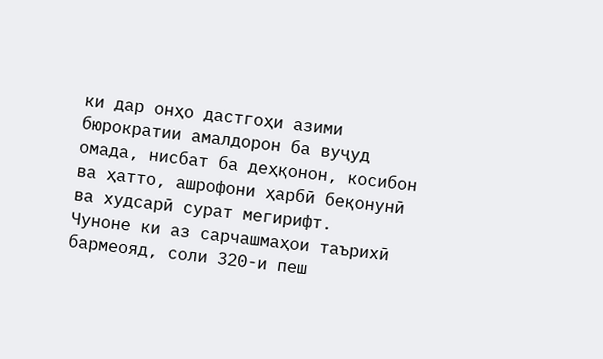ки дар онҳо дастгоҳи азими бюрократии амалдорон ба вуҷуд омада, нисбат ба деҳқонон, косибон ва ҳатто, ашрофони ҳарбӣ беқонунӣ ва худсарӣ сурат мегирифт.
Чуноне ки аз сарчашмаҳои таърихӣ бармеояд, соли 320-и пеш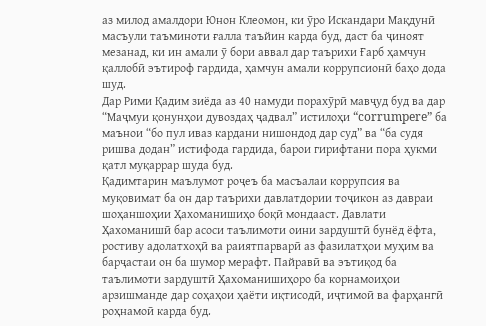аз милод амалдори Юнон Клеомон, ки ӯро Искандари Мақдунӣ масъули таъминоти ғалла таъйин карда буд, даст ба ҷиноят мезанад, ки ин амали ӯ бори аввал дар таърихи Ғарб ҳамчун қаллобӣ эътироф гардида, ҳамчун амали коррупсионӣ баҳо дода шуд.
Дар Рими Қадим зиёда аз 40 намуди порахӯрӣ мавҷуд буд ва дар “Маҷмуи қонунҳои дувоздаҳ ҷадвал” истилоҳи “corrumpere” ба маънои “бо пул иваз кардани нишондод дар суд” ва “ба судя ришва додан” истифода гардида, барои гирифтани пора ҳукми қатл муқаррар шуда буд.
Қадимтарин маълумот роҷеъ ба масъалаи коррупсия ва муқовимат ба он дар таърихи давлатдории тоҷикон аз давраи шоҳаншоҳии Ҳахоманишиҳо боқӣ мондааст. Давлати Ҳахоманишӣ бар асоси таълимоти оини зардуштӣ бунёд ёфта, ростиву адолатхоҳӣ ва раиятпарварӣ аз фазилатҳои муҳим ва барҷастаи он ба шумор мерафт. Пайравӣ ва эътиқод ба таълимоти зардуштӣ Ҳахоманишиҳоро ба корнамоиҳои арзишманде дар соҳаҳои ҳаёти иқтисодӣ, иҷтимоӣ ва фарҳангӣ роҳнамоӣ карда буд.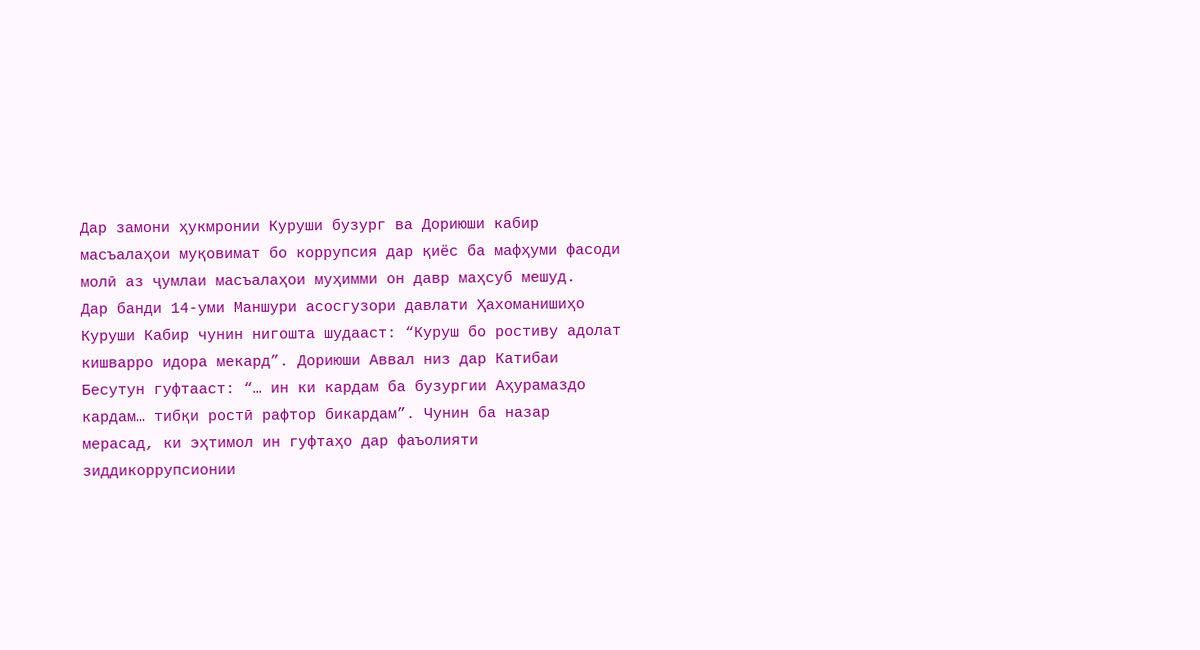Дар замони ҳукмронии Куруши бузург ва Дориюши кабир масъалаҳои муқовимат бо коррупсия дар қиёс ба мафҳуми фасоди молӣ аз ҷумлаи масъалаҳои муҳимми он давр маҳсуб мешуд.
Дар банди 14-уми Маншури асосгузори давлати Ҳахоманишиҳо Куруши Кабир чунин нигошта шудааст: “Куруш бо ростиву адолат кишварро идора мекард”. Дориюши Аввал низ дар Катибаи Бесутун гуфтааст: “… ин ки кардам ба бузургии Аҳурамаздо кардам… тибқи ростӣ рафтор бикардам”. Чунин ба назар мерасад, ки эҳтимол ин гуфтаҳо дар фаъолияти зиддикоррупсионии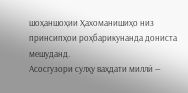шоҳаншоҳии Ҳахоманишиҳо низ принсипҳои роҳбарикунанда дониста мешуданд.
Асосгузори сулҳу ваҳдати миллӣ —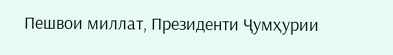Пешвои миллат, Президенти Ҷумҳурии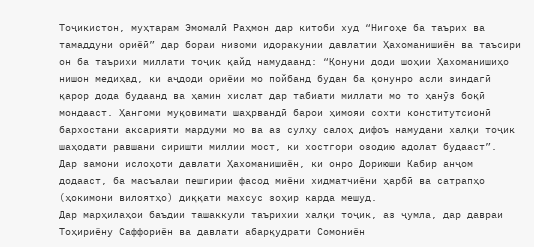Тоҷикистон, муҳтарам Эмомалӣ Раҳмон дар китоби худ “Нигоҳе ба таърих ва тамаддуни ориёӣ” дар бораи низоми идоракунии давлатии Ҳахоманишиён ва таъсири он ба таърихи миллати тоҷик қайд намудаанд: “Қонуни доди шоҳии Ҳахоманишиҳо нишон медиҳад, ки аҷдоди ориёии мо пойбанд будан ба қонунро асли зиндагӣ қарор дода будаанд ва ҳамин хислат дар табиати миллати мо то ҳанӯз боқӣ мондааст. Ҳангоми муқовимати шаҳрвандӣ барои ҳимояи сохти конститутсионӣ бархостани аксарияти мардуми мо ва аз сулҳу салоҳ дифоъ намудани халқи тоҷик шаҳодати равшани сиришти миллии мост, ки хостгори озодию адолат будааст”.
Дар замони ислоҳоти давлати Ҳахоманишиён, ки онро Дориюши Кабир анҷом додааст, ба масъалаи пешгирии фасод миёни хидматчиёни ҳарбӣ ва сатрапҳо (ҳокимони вилоятҳо) диққати махсус зоҳир карда мешуд.
Дар марҳилаҳои баъдии ташаккули таърихии халқи тоҷик, аз ҷумла, дар давраи Тоҳириёну Саффориён ва давлати абарқудрати Сомониён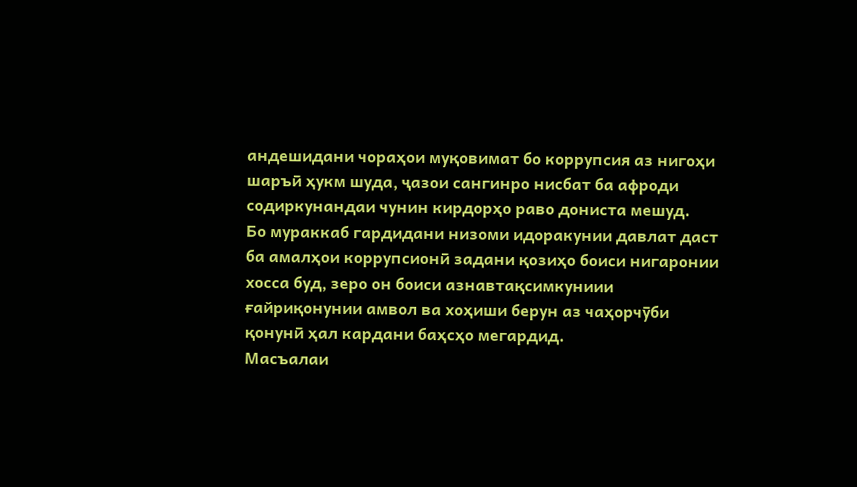андешидани чораҳои муқовимат бо коррупсия аз нигоҳи шаръӣ ҳукм шуда, ҷазои сангинро нисбат ба афроди содиркунандаи чунин кирдорҳо раво дониста мешуд.
Бо мураккаб гардидани низоми идоракунии давлат даст ба амалҳои коррупсионӣ задани қозиҳо боиси нигаронии хосса буд, зеро он боиси азнавтақсимкуниии ғайриқонунии амвол ва хоҳиши берун аз чаҳорчӯби қонунӣ ҳал кардани баҳсҳо мегардид.
Масъалаи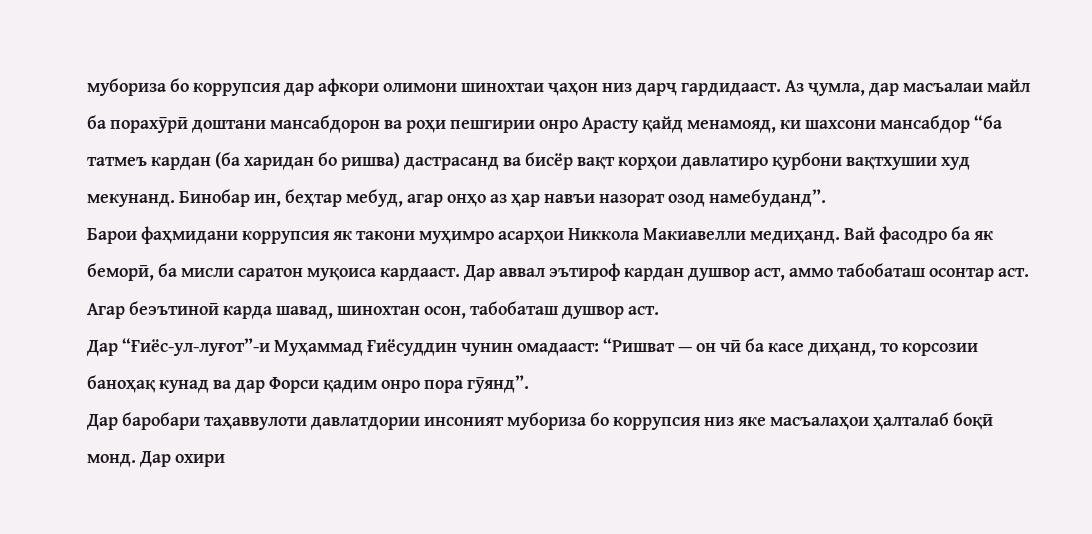мубориза бо коррупсия дар афкори олимони шинохтаи ҷаҳон низ дарҷ гардидааст. Аз ҷумла, дар масъалаи майл ба порахӯрӣ доштани мансабдорон ва роҳи пешгирии онро Арасту қайд менамояд, ки шахсони мансабдор “ба татмеъ кардан (ба харидан бо ришва) дастрасанд ва бисёр вақт корҳои давлатиро қурбони вақтхушии худ мекунанд. Бинобар ин, беҳтар мебуд, агар онҳо аз ҳар навъи назорат озод намебуданд”.
Барои фаҳмидани коррупсия як такони муҳимро асарҳои Никкола Макиавелли медиҳанд. Вай фасодро ба як беморӣ, ба мисли саратон муқоиса кардааст. Дар аввал эътироф кардан душвор аст, аммо табобаташ осонтар аст. Агар беэътиноӣ карда шавад, шинохтан осон, табобаташ душвор аст.
Дар “Ғиёс-ул-луғот”-и Муҳаммад Ғиёсуддин чунин омадааст: “Ришват — он чӣ ба касе диҳанд, то корсозии баноҳақ кунад ва дар Форси қадим онро пора гӯянд”.
Дар баробари таҳаввулоти давлатдории инсоният мубориза бо коррупсия низ яке масъалаҳои ҳалталаб боқӣ монд. Дар охири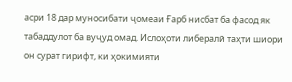асри 18 дар муносибати ҷомеаи Ғарб нисбат ба фасод як табаддулот ба вуҷуд омад. Ислоҳоти либералӣ таҳти шиори он сурат гирифт, ки ҳокимияти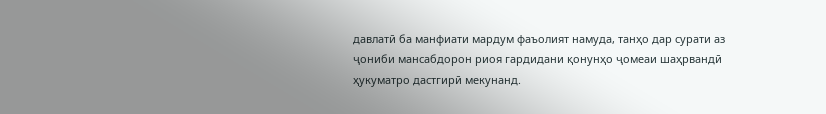давлатӣ ба манфиати мардум фаъолият намуда, танҳо дар сурати аз ҷониби мансабдорон риоя гардидани қонунҳо ҷомеаи шаҳрвандӣ ҳукуматро дастгирӣ мекунанд.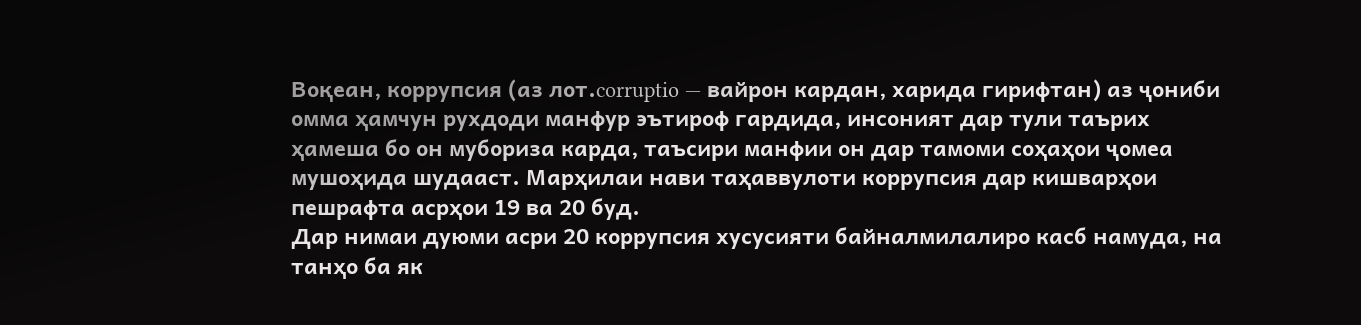Воқеан, коррупсия (аз лот.corruptio — вайрон кардан, харида гирифтан) аз ҷониби омма ҳамчун рухдоди манфур эътироф гардида, инсоният дар тули таърих ҳамеша бо он мубориза карда, таъсири манфии он дар тамоми соҳаҳои ҷомеа мушоҳида шудааст. Марҳилаи нави таҳаввулоти коррупсия дар кишварҳои пешрафта асрҳои 19 ва 20 буд.
Дар нимаи дуюми асри 20 коррупсия хусусияти байналмилалиро касб намуда, на танҳо ба як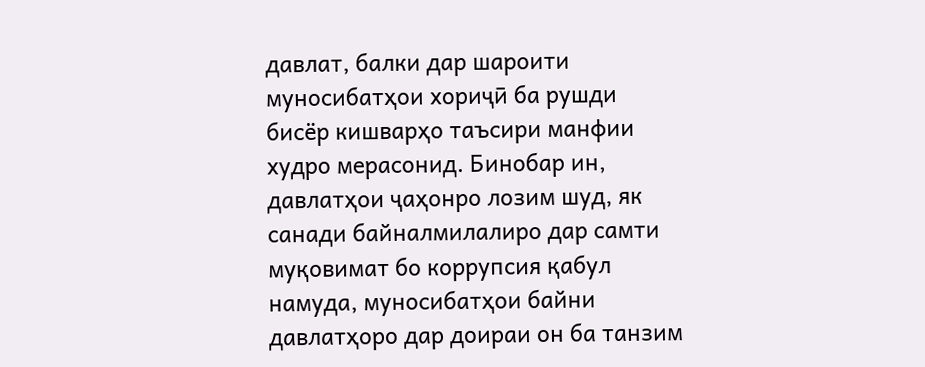давлат, балки дар шароити муносибатҳои хориҷӣ ба рушди бисёр кишварҳо таъсири манфии худро мерасонид. Бинобар ин, давлатҳои ҷаҳонро лозим шуд, як санади байналмилалиро дар самти муқовимат бо коррупсия қабул намуда, муносибатҳои байни давлатҳоро дар доираи он ба танзим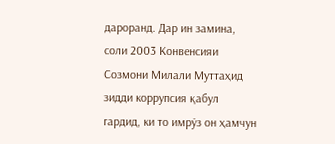дароранд. Дар ин замина, соли 2003 Конвенсияи Созмони Милали Муттаҳид зидди коррупсия қабул гардид, ки то имрӯз он ҳамчун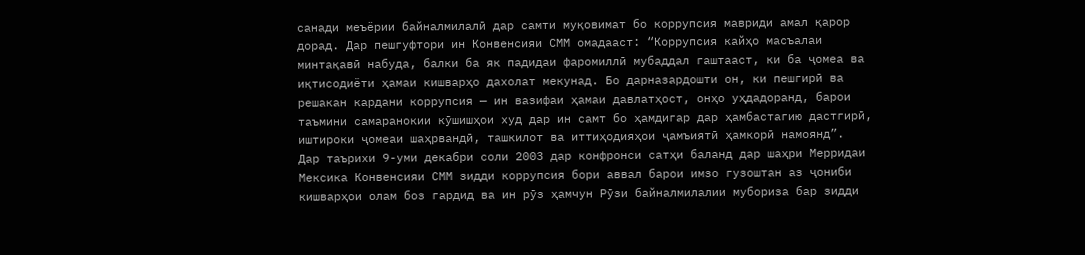санади меъёрии байналмилалӣ дар самти муқовимат бо коррупсия мавриди амал қарор дорад. Дар пешгуфтори ин Конвенсияи СММ омадааст: “Коррупсия кайҳо масъалаи минтақавӣ набуда, балки ба як падидаи фаромиллӣ мубаддал гаштааст, ки ба ҷомеа ва иқтисодиёти ҳамаи кишварҳо дахолат мекунад. Бо дарназардошти он, ки пешгирӣ ва решакан кардани коррупсия — ин вазифаи ҳамаи давлатҳост, онҳо уҳдадоранд, барои таъмини самаранокии кӯшишҳои худ дар ин самт бо ҳамдигар дар ҳамбастагию дастгирӣ, иштироки ҷомеаи шаҳрвандӣ, ташкилот ва иттиҳодияҳои ҷамъиятӣ ҳамкорӣ намоянд”.
Дар таърихи 9-уми декабри соли 2003 дар конфронси сатҳи баланд дар шаҳри Мерридаи Мексика Конвенсияи СММ зидди коррупсия бори аввал барои имзо гузоштан аз ҷониби кишварҳои олам боз гардид ва ин рӯз ҳамчун Рӯзи байналмилалии мубориза бар зидди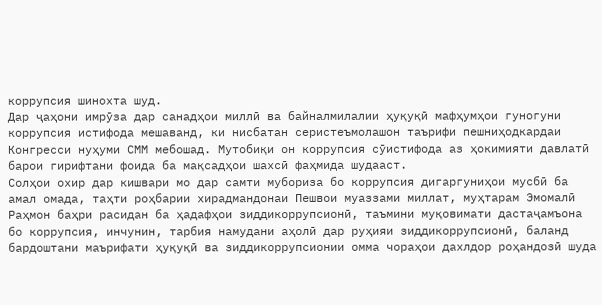коррупсия шинохта шуд.
Дар ҷаҳони имрӯза дар санадҳои миллӣ ва байналмилалии ҳуқуқӣ мафҳумҳои гуногуни коррупсия истифода мешаванд, ки нисбатан серистеъмолашон таърифи пешниҳодкардаи Конгресси нуҳуми СММ мебошад. Мутобиқи он коррупсия сӯистифода аз ҳокимияти давлатӣ барои гирифтани фоида ба мақсадҳои шахсӣ фаҳмида шудааст.
Солҳои охир дар кишвари мо дар самти мубориза бо коррупсия дигаргуниҳои мусбӣ ба амал омада, таҳти роҳбарии хирадмандонаи Пешвои муаззами миллат, муҳтарам Эмомалӣ Раҳмон баҳри расидан ба ҳадафҳои зиддикоррупсионӣ, таъмини муқовимати дастаҷамъона бо коррупсия, инчунин, тарбия намудани аҳолӣ дар руҳияи зиддикоррупсионӣ, баланд бардоштани маърифати ҳуқуқӣ ва зиддикоррупсионии омма чораҳои дахлдор роҳандозӣ шуда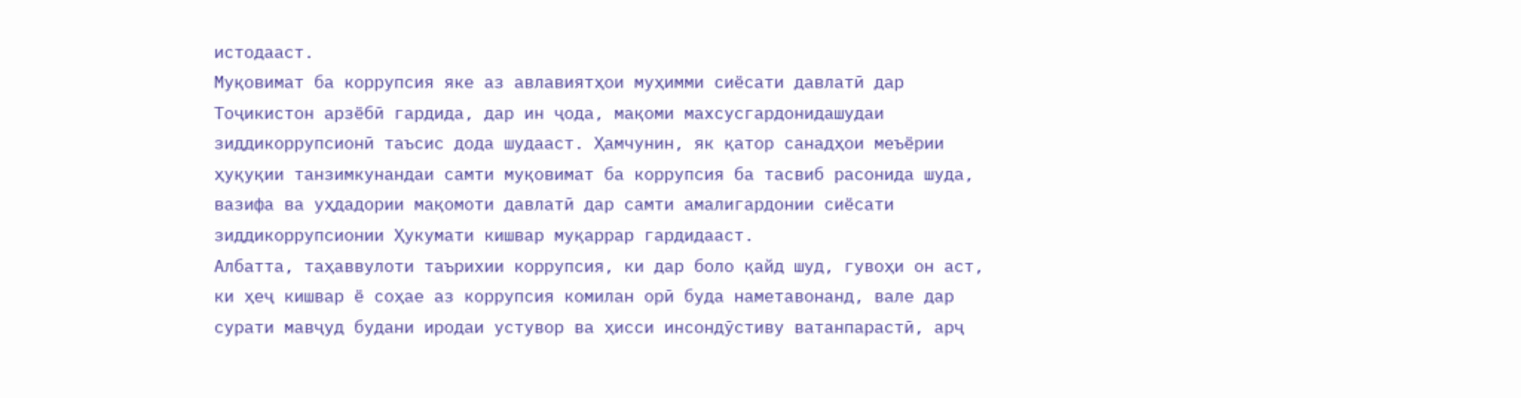истодааст.
Муқовимат ба коррупсия яке аз авлавиятҳои муҳимми сиёсати давлатӣ дар Тоҷикистон арзёбӣ гардида, дар ин ҷода, мақоми махсусгардонидашудаи зиддикоррупсионӣ таъсис дода шудааст. Ҳамчунин, як қатор санадҳои меъёрии ҳуқуқии танзимкунандаи самти муқовимат ба коррупсия ба тасвиб расонида шуда, вазифа ва уҳдадории мақомоти давлатӣ дар самти амалигардонии сиёсати зиддикоррупсионии Ҳукумати кишвар муқаррар гардидааст.
Албатта, таҳаввулоти таърихии коррупсия, ки дар боло қайд шуд, гувоҳи он аст, ки ҳеҷ кишвар ё соҳае аз коррупсия комилан орӣ буда наметавонанд, вале дар сурати мавҷуд будани иродаи устувор ва ҳисси инсондӯстиву ватанпарастӣ, арҷ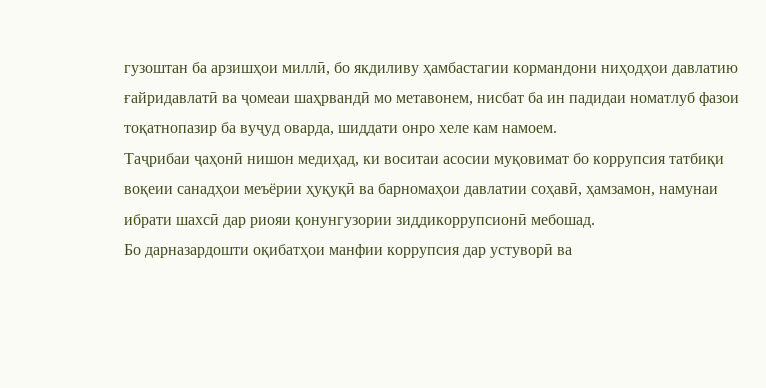гузоштан ба арзишҳои миллӣ, бо якдиливу ҳамбастагии кормандони ниҳодҳои давлатию ғайридавлатӣ ва ҷомеаи шаҳрвандӣ мо метавонем, нисбат ба ин падидаи номатлуб фазои тоқатнопазир ба вуҷуд оварда, шиддати онро хеле кам намоем.
Таҷрибаи ҷаҳонӣ нишон медиҳад, ки воситаи асосии муқовимат бо коррупсия татбиқи воқеии санадҳои меъёрии ҳуқуқӣ ва барномаҳои давлатии соҳавӣ, ҳамзамон, намунаи ибрати шахсӣ дар риояи қонунгузории зиддикоррупсионӣ мебошад.
Бо дарназардошти оқибатҳои манфии коррупсия дар устуворӣ ва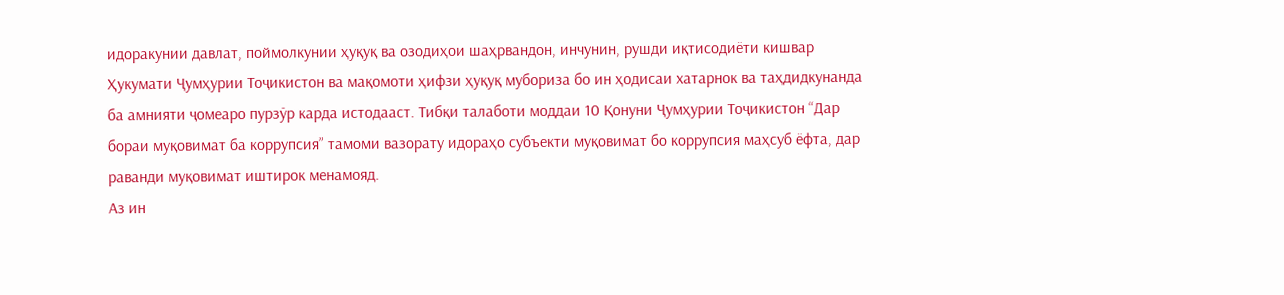идоракунии давлат, поймолкунии ҳуқуқ ва озодиҳои шаҳрвандон, инчунин, рушди иқтисодиёти кишвар Ҳукумати Ҷумҳурии Тоҷикистон ва мақомоти ҳифзи ҳуқуқ мубориза бо ин ҳодисаи хатарнок ва таҳдидкунанда ба амнияти ҷомеаро пурзӯр карда истодааст. Тибқи талаботи моддаи 10 Қонуни Ҷумҳурии Тоҷикистон “Дар бораи муқовимат ба коррупсия” тамоми вазорату идораҳо субъекти муқовимат бо коррупсия маҳсуб ёфта, дар раванди муқовимат иштирок менамояд.
Аз ин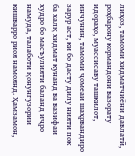лиҳоз, тамоми хидматчиёни давлатӣ, роҳбарону кормандони вазорату идораҳо, муассисаву ташкилот, инчунин, тамоми ҷомеаи шаҳрвандиро зарур аст, ки бо дасту дилу нияти пок ба халқ хидмат кунанд ва вазифаи худро бо масъулияти баланд иҷро намуда, талаботи қонунгузории кишварро риоя намоянд. Ҳамзамон,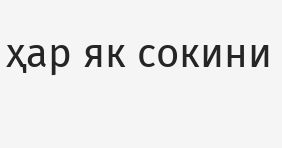ҳар як сокини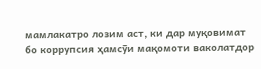мамлакатро лозим аст, ки дар муқовимат бо коррупсия ҳамсӯи мақомоти ваколатдор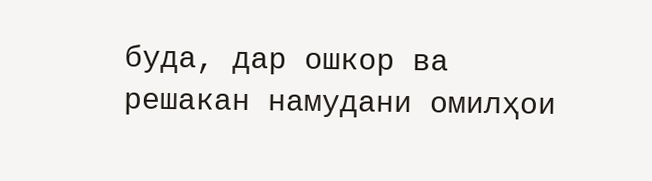буда, дар ошкор ва решакан намудани омилҳои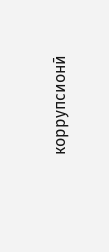коррупсионӣ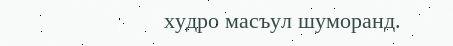худро масъул шуморанд.